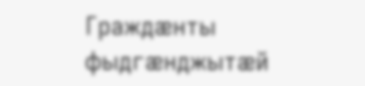Граждæнты фыдгæнджытæй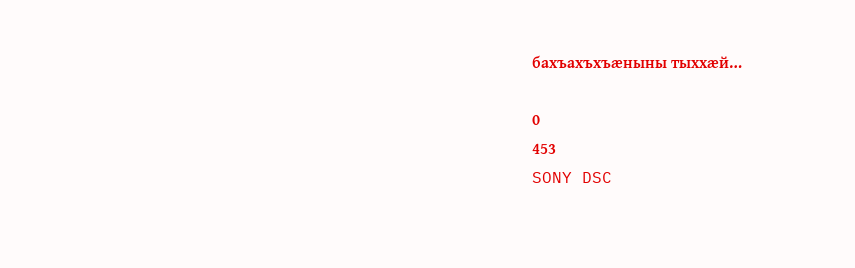бахъахъхъæныны тыххæй…

0
453
SONY DSC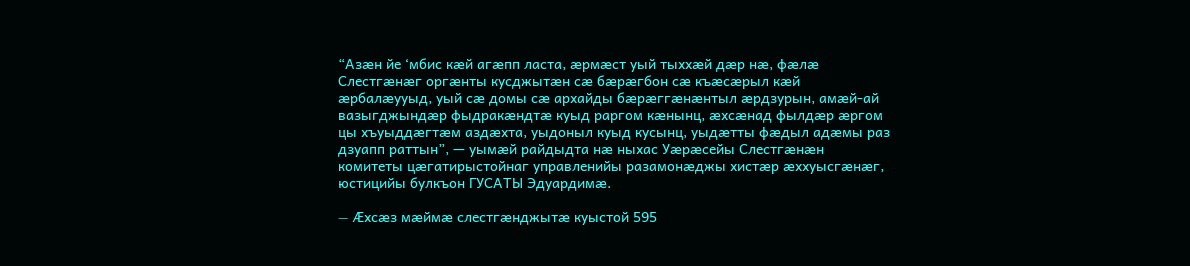“Азæн йе ‘мбис кæй агæпп ласта, æрмæст уый тыххæй дæр нæ, фæлæ Слестгæнæг оргæнты кусджытæн сæ бæрæгбон сæ къæсæрыл кæй æрбалæууыд, уый сæ домы сæ архайды бæрæггæнæнтыл æрдзурын, амæй-ай вазыгджындæр фыдракæндтæ куыд раргом кæнынц, æхсæнад фылдæр æргом цы хъуыддæгтæм аздæхта, уыдоныл куыд кусынц, уыдæтты фæдыл адæмы раз дзуапп раттын”, — уымæй райдыдта нæ ныхас Уæрæсейы Слестгæнæн комитеты цæгатирыстойнаг управленийы разамонæджы хистæр æххуысгæнæг, юстицийы булкъон ГУСАТЫ Эдуардимæ.

— Æхсæз мæймæ слестгæнджытæ куыстой 595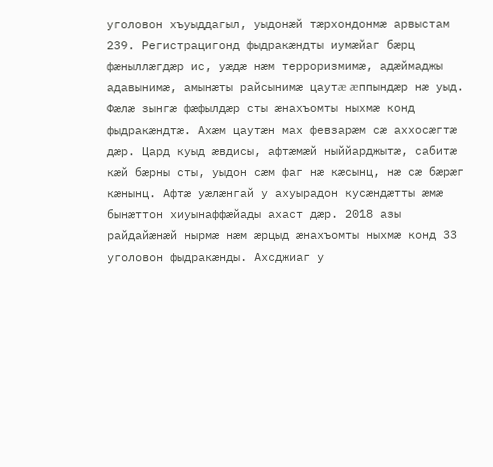уголовон хъуыддагыл, уыдонæй тæрхондонмæ арвыстам 239. Регистрацигонд фыдракæндты иумæйаг бæрц фæныллæгдæр ис, уæдæ нæм терроризмимæ, адæймаджы адавынимæ, амынæты райсынимæ цаутæ æппындæр нæ уыд. Фæлæ зынгæ фæфылдæр сты æнахъомты ныхмæ конд фыдракæндтæ. Ахæм цаутæн мах февзарæм сæ аххосæгтæ дæр. Цард куыд æвдисы, афтæмæй ныййарджытæ, сабитæ кæй бæрны сты, уыдон сæм фаг нæ кæсынц, нæ сæ бæрæг кæнынц. Афтæ уæлæнгай у ахуырадон кусæндæтты æмæ бынæттон хиуынаффæйады ахаст дæр. 2018 азы райдайæнæй нырмæ нæм æрцыд æнахъомты ныхмæ конд 33 уголовон фыдракæнды. Ахсджиаг у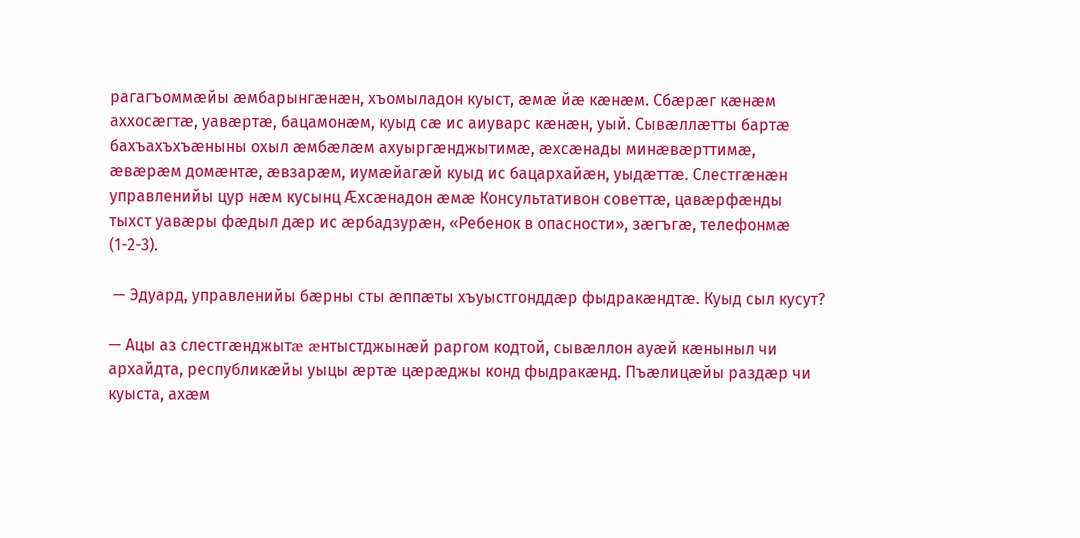рагагъоммæйы æмбарынгæнæн, хъомыладон куыст, æмæ йæ кæнæм. Сбæрæг кæнæм аххосæгтæ, уавæртæ, бацамонæм, куыд сæ ис аиуварс кæнæн, уый. Сывæллæтты бартæ бахъахъхъæныны охыл æмбæлæм ахуыргæнджытимæ, æхсæнады минæвæрттимæ, æвæрæм домæнтæ, æвзарæм, иумæйагæй куыд ис бацархайæн, уыдæттæ. Слестгæнæн управленийы цур нæм кусынц Æхсæнадон æмæ Консультативон советтæ, цавæрфæнды тыхст уавæры фæдыл дæр ис æрбадзурæн, «Ребенок в опасности», зæгъгæ, телефонмæ (1-2-3).

 — Эдуард, управленийы бæрны сты æппæты хъуыстгонддæр фыдракæндтæ. Куыд сыл кусут?

— Ацы аз слестгæнджытæ æнтыстджынæй раргом кодтой, сывæллон ауæй кæныныл чи архайдта, республикæйы уыцы æртæ цæрæджы конд фыдракæнд. Пъæлицæйы раздæр чи куыста, ахæм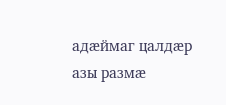адæймаг цалдæр азы размæ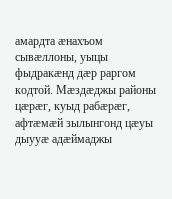амардта æнахъом сывæллоны, уыцы фыдракæнд дæр раргом кодтой. Мæздæджы районы цæрæг, куыд рабæрæг, афтæмæй зылынгонд цæуы дыууæ адæймаджы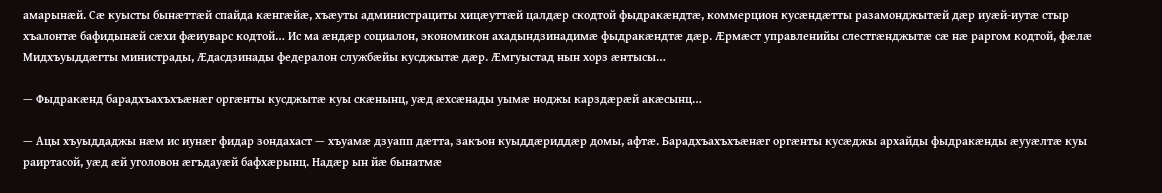амарынæй. Сæ куысты бынæттæй спайда кæнгæйæ, хъæуты администрациты хицæуттæй цалдæр скодтой фыдракæндтæ, коммерцион кусæндæтты разамонджытæй дæр иуæй-иутæ стыр хъалонтæ бафидынæй сæхи фæиуварс кодтой… Ис ма æндæр социалон, экономикон ахадындзинадимæ фыдракæндтæ дæр. Æрмæст управленийы слестгæнджытæ сæ нæ раргом кодтой, фæлæ Мидхъуыддæгты министрады, Æдасдзинады федералон службæйы кусджытæ дæр. Æмгуыстад нын хорз æнтысы…

— Фыдракæнд барадхъахъхъæнæг оргæнты кусджытæ куы скæнынц, уæд æхсæнады уымæ ноджы карздæрæй акæсынц…

— Ацы хъуыддаджы нæм ис иунæг фидар зондахаст — хъуамæ дзуапп дæтта, закъон куыддæриддæр домы, афтæ. Барадхъахъхъæнæг оргæнты кусæджы архайды фыдракæнды æууæлтæ куы раиртасой, уæд æй уголовон æгъдауæй бафхæрынц. Надæр ын йæ бынатмæ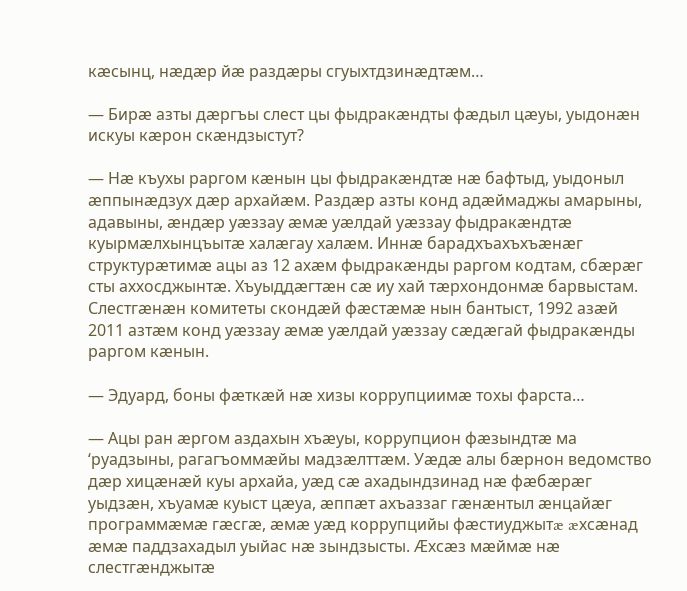кæсынц, нæдæр йæ раздæры сгуыхтдзинæдтæм…

— Бирæ азты дæргъы слест цы фыдракæндты фæдыл цæуы, уыдонæн искуы кæрон скæндзыстут?

— Нæ къухы раргом кæнын цы фыдракæндтæ нæ бафтыд, уыдоныл æппынæдзух дæр архайæм. Раздæр азты конд адæймаджы амарыны, адавыны, æндæр уæззау æмæ уæлдай уæззау фыдракæндтæ куырмæлхынцъытæ халæгау халæм. Иннæ барадхъахъхъæнæг структурæтимæ ацы аз 12 ахæм фыдракæнды раргом кодтам, сбæрæг сты аххосджынтæ. Хъуыддæгтæн сæ иу хай тæрхондонмæ барвыстам. Слестгæнæн комитеты скондæй фæстæмæ нын бантыст, 1992 азæй 2011 азтæм конд уæззау æмæ уæлдай уæззау сæдæгай фыдракæнды раргом кæнын.

— Эдуард, боны фæткæй нæ хизы коррупциимæ тохы фарста…

— Ацы ран æргом аздахын хъæуы, коррупцион фæзындтæ ма ‘руадзыны, рагагъоммæйы мадзæлттæм. Уæдæ алы бæрнон ведомство дæр хицæнæй куы архайа, уæд сæ ахадындзинад нæ фæбæрæг уыдзæн, хъуамæ куыст цæуа, æппæт ахъаззаг гæнæнтыл æнцайæг программæмæ гæсгæ, æмæ уæд коррупцийы фæстиуджытæ æхсæнад æмæ паддзахадыл уыйас нæ зындзысты. Æхсæз мæймæ нæ слестгæнджытæ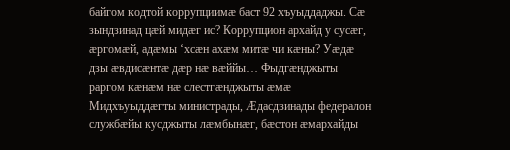байгом кодтой коррупциимæ баст 92 хъуыддаджы. Сæ зындзинад цæй мидæг ис? Коррупцион архайд у сусæг, æргомæй, адæмы ‘хсæн ахæм митæ чи кæны? Уæдæ дзы æвдисæнтæ дæр нæ вæййы… Фыдгæнджыты раргом кæнæм нæ слестгæнджыты æмæ Мидхъуыддæгты министрады, Æдасдзинады федералон службæйы кусджыты лæмбынæг, бæстон æмархайды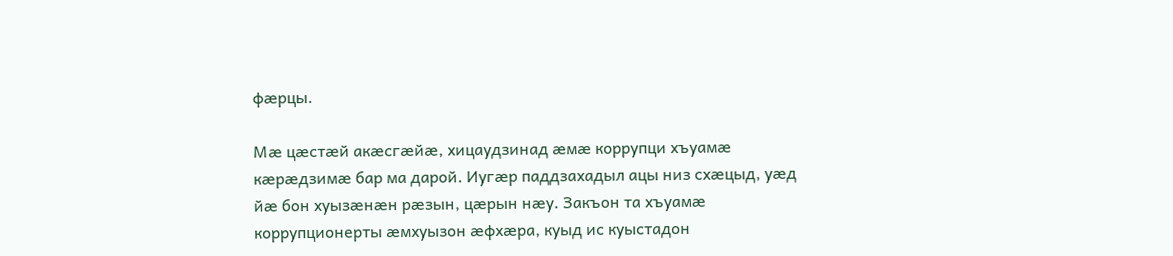фæрцы.

Мæ цæстæй акæсгæйæ, хицаудзинад æмæ коррупци хъуамæ кæрæдзимæ бар ма дарой. Иугæр паддзахадыл ацы низ схæцыд, уæд йæ бон хуызæнæн рæзын, цæрын нæу. Закъон та хъуамæ коррупционерты æмхуызон æфхæра, куыд ис куыстадон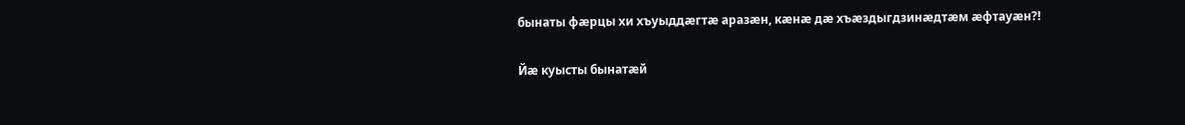бынаты фæрцы хи хъуыддæгтæ аразæн, кæнæ дæ хъæздыгдзинæдтæм æфтауæн?!

Йæ куысты бынатæй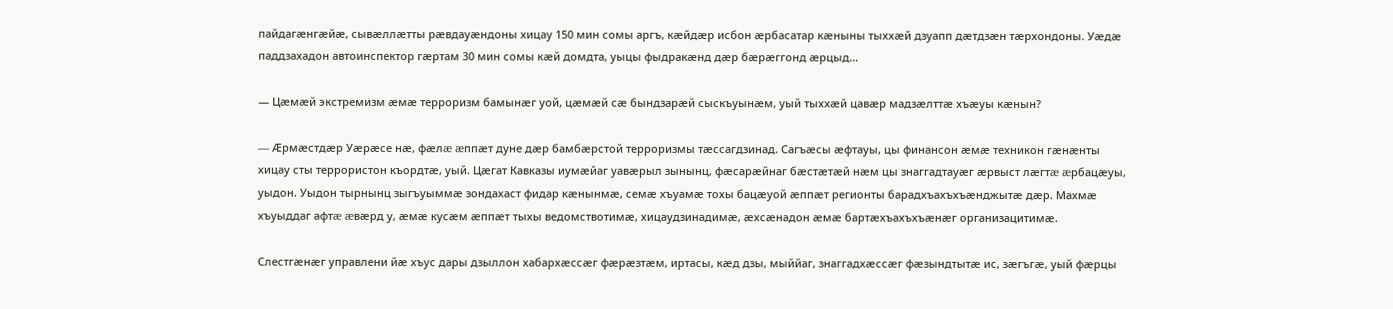пайдагæнгæйæ, сывæллæтты рæвдауæндоны хицау 150 мин сомы аргъ, кæйдæр исбон æрбасатар кæныны тыххæй дзуапп дæтдзæн тæрхондоны. Уæдæ паддзахадон автоинспектор гæртам 30 мин сомы кæй домдта, уыцы фыдракæнд дæр бæрæггонд æрцыд…

— Цæмæй экстремизм æмæ терроризм бамынæг уой, цæмæй сæ бындзарæй сыскъуынæм, уый тыххæй цавæр мадзæлттæ хъæуы кæнын?

— Æрмæстдæр Уæрæсе нæ, фæлæ æппæт дуне дæр бамбæрстой терроризмы тæссагдзинад. Сагъæсы æфтауы, цы финансон æмæ техникон гæнæнты хицау сты террористон къордтæ, уый. Цæгат Кавказы иумæйаг уавæрыл зынынц, фæсарæйнаг бæстæтæй нæм цы знаггадтауæг æрвыст лæгтæ æрбацæуы, уыдон. Уыдон тырнынц зыгъуыммæ зондахаст фидар кæнынмæ, семæ хъуамæ тохы бацæуой æппæт регионты барадхъахъхъæнджытæ дæр. Махмæ хъуыддаг афтæ æвæрд у, æмæ кусæм æппæт тыхы ведомствотимæ, хицаудзинадимæ, æхсæнадон æмæ бартæхъахъхъæнæг организацитимæ.

Слестгæнæг управлени йæ хъус дары дзыллон хабархæссæг фæрæзтæм, иртасы, кæд дзы, мыййаг, знаггадхæссæг фæзындтытæ ис, зæгъгæ, уый фæрцы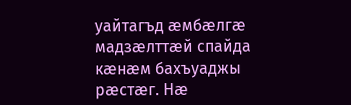уайтагъд æмбæлгæ мадзæлттæй спайда кæнæм бахъуаджы рæстæг. Нæ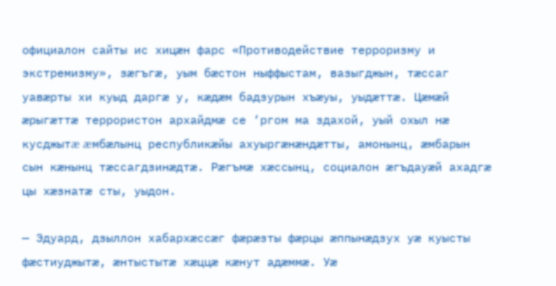официалон сайты ис хицæн фарс «Противодействие терроризму и экстремизму», зæгъгæ, уым бæстон ныффыстам, вазыгджын, тæссаг уавæрты хи куыд даргæ у, кæдæм бадзурын хъæуы, уыдæттæ. Цæмæй æрыгæттæ террористон архайдмæ се ‘ргом ма здахой, уый охыл нæ кусджытæ æмбæлынц республикæйы ахуыргæнæндæтты, амонынц, æмбарын сын кæнынц тæссагдзинæдтæ. Рæгъмæ хæссынц, социалон æгъдауæй ахадгæ цы хæзнатæ сты, уыдон.

— Эдуард, дзыллон хабархæссæг фæрæзты фæрцы æппынæдзух уæ куысты фæстиуджытæ, æнтыстытæ хæццæ кæнут адæммæ. Уæ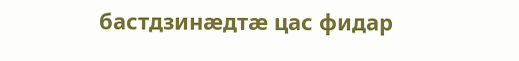бастдзинæдтæ цас фидар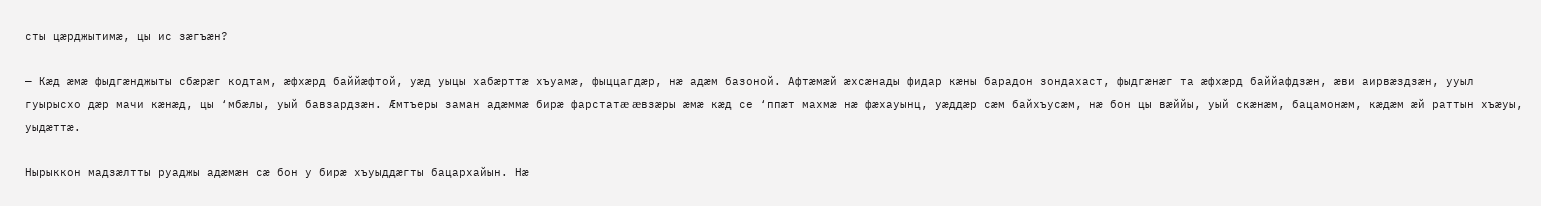сты цæрджытимæ, цы ис зæгъæн?

— Кæд æмæ фыдгæнджыты сбæрæг кодтам, æфхæрд баййæфтой, уæд уыцы хабæрттæ хъуамæ, фыццагдæр, нæ адæм базоной. Афтæмæй æхсæнады фидар кæны барадон зондахаст, фыдгæнæг та æфхæрд баййафдзæн, æви аирвæздзæн, ууыл гуырысхо дæр мачи кæнæд, цы ‘мбæлы, уый бавзардзæн. Æмтъеры заман адæммæ бирæ фарстатæ æвзæры æмæ кæд се ‘ппæт махмæ нæ фæхауынц, уæддæр сæм байхъусæм, нæ бон цы вæййы, уый скæнæм, бацамонæм, кæдæм æй раттын хъæуы, уыдæттæ.

Нырыккон мадзæлтты руаджы адæмæн сæ бон у бирæ хъуыддæгты бацархайын. Нæ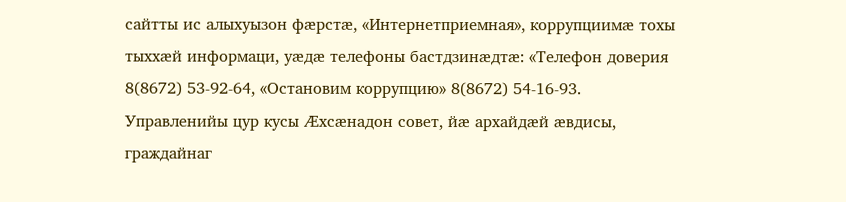сайтты ис алыхуызон фæрстæ, «Интернетприемная», коррупциимæ тохы тыххæй информаци, уæдæ телефоны бастдзинæдтæ: «Телефон доверия 8(8672) 53-92-64, «Остановим коррупцию» 8(8672) 54-16-93. Управленийы цур кусы Æхсæнадон совет, йæ архайдæй æвдисы, граждайнаг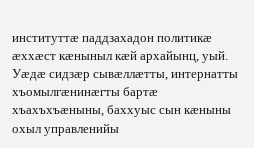институттæ паддзахадон политикæ æххæст кæныныл кæй архайынц, уый. Уæдæ сидзæр сывæллæтты, интернатты хъомылгæнинæгты бартæ хъахъхъæныны, баххуыс сын кæныны охыл управленийы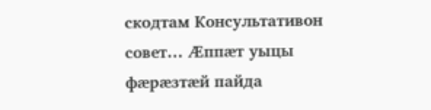скодтам Консультативон совет… Æппæт уыцы фæрæзтæй пайда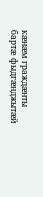кæнæм граждæнты бартæ фыдгæнджытæй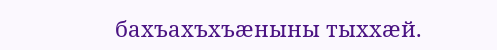бахъахъхъæныны тыххæй.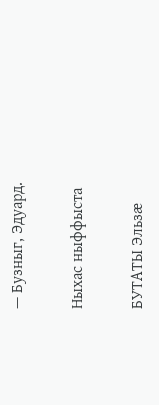— Бузныг, Эдуард.

Ныхас ныффыста

БУТАТЫ Эльзæ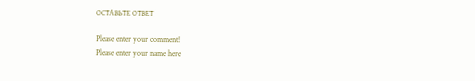ОСТАВЬТЕ ОТВЕТ

Please enter your comment!
Please enter your name here